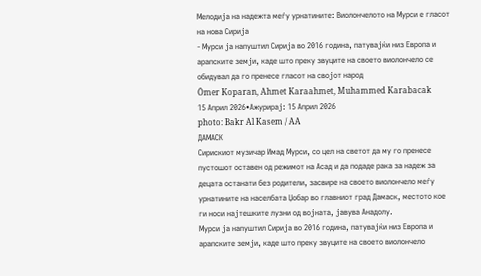Мелодија на надежта меѓу урнатините: Виолончелото на Мурси е гласот на нова Сирија
- Мурси ја напуштил Сирија во 2016 година, патувајќи низ Европа и арапските земји, каде што преку звуците на своето виолончело се обидувал да го пренесе гласот на својот народ
Ömer Koparan, Ahmet Karaahmet, Muhammed Karabacak
15 Април 2026•Ажурирај: 15 Април 2026
photo: Bakr Al Kasem / AA
ДАМАСК
Сирискиот музичар Имад Мурси, со цел на светот да му го пренесе пустошот оставен од режимот на Асад и да подаде рака за надеж за децата останати без родители, засвире на своето виолончело меѓу урнатините на населбата Џобар во главниот град Дамаск, местото кое ги носи најтешките лузни од војната, јавува Анадолу.
Мурси ја напуштил Сирија во 2016 година, патувајќи низ Европа и арапските земји, каде што преку звуците на своето виолончело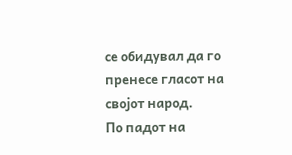се обидувал да го пренесе гласот на својот народ.
По падот на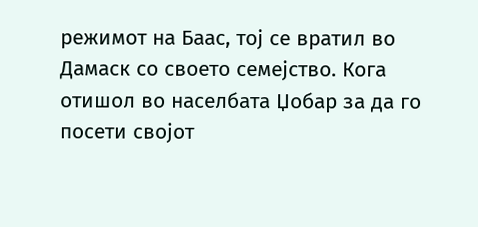режимот на Баас, тој се вратил во Дамаск со своето семејство. Кога отишол во населбата Џобар за да го посети својот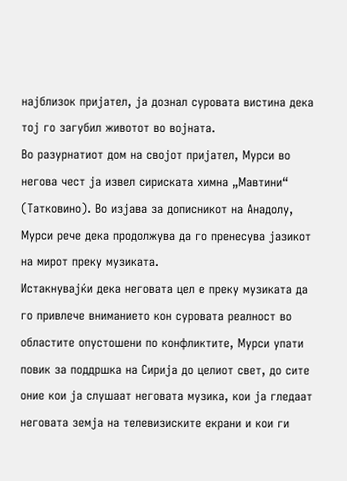најблизок пријател, ја дознал суровата вистина дека тој го загубил животот во војната.
Во разурнатиот дом на својот пријател, Мурси во негова чест ја извел сириската химна „Мавтини“ (Татковино). Во изјава за дописникот на Анадолу, Мурси рече дека продолжува да го пренесува јазикот на мирот преку музиката.
Истакнувајќи дека неговата цел е преку музиката да го привлече вниманието кон суровата реалност во областите опустошени по конфликтите, Мурси упати повик за поддршка на Сирија до целиот свет, до сите оние кои ја слушаат неговата музика, кои ја гледаат неговата земја на телевизиските екрани и кои ги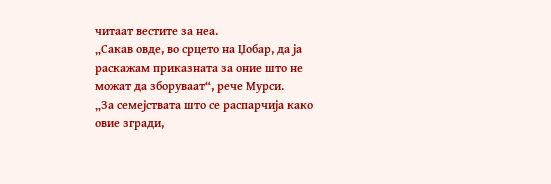читаат вестите за неа.
„Сакав овде, во срцето на Џобар, да ја раскажам приказната за оние што не можат да зборуваат“, рече Мурси.
„За семејствата што се распарчија како овие згради,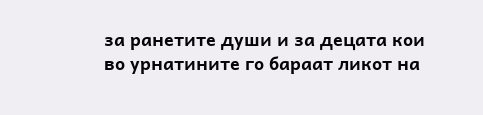за ранетите души и за децата кои во урнатините го бараат ликот на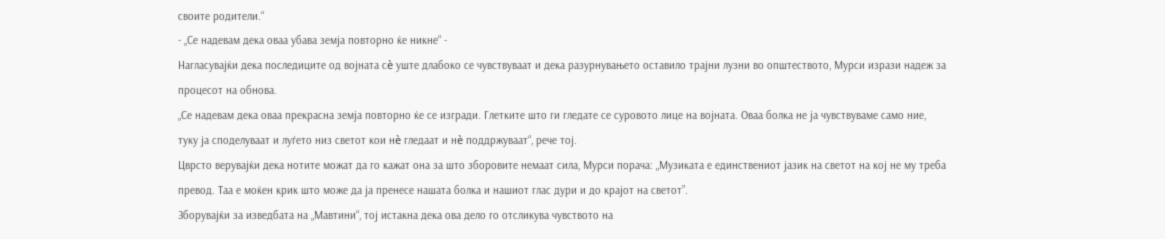своите родители.“
- „Се надевам дека оваа убава земја повторно ќе никне“ -
Нагласувајќи дека последиците од војната сè уште длабоко се чувствуваат и дека разурнувањето оставило трајни лузни во општеството, Мурси изрази надеж за процесот на обнова.
„Се надевам дека оваа прекрасна земја повторно ќе се изгради. Глетките што ги гледате се суровото лице на војната. Оваа болка не ја чувствуваме само ние, туку ја споделуваат и луѓето низ светот кои нè гледаат и нè поддржуваат“, рече тој.
Цврсто верувајќи дека нотите можат да го кажат она за што зборовите немаат сила, Мурси порача: „Музиката е единствениот јазик на светот на кој не му треба превод. Таа е моќен крик што може да ја пренесе нашата болка и нашиот глас дури и до крајот на светот”.
Зборувајќи за изведбата на „Мавтини“, тој истакна дека ова дело го отсликува чувството на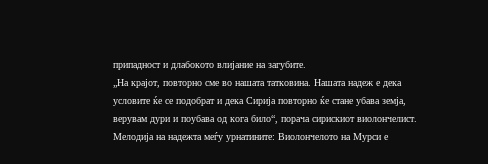припадност и длабокото влијание на загубите.
„На крајот, повторно сме во нашата татковина. Нашата надеж е дека условите ќе се подобрат и дека Сирија повторно ќе стане убава земја, верувам дури и поубава од кога било“, порача сирискиот виолончелист.
Мелодија на надежта меѓу урнатините: Виолончелото на Мурси е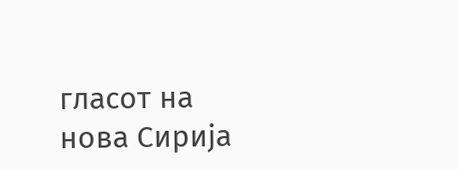гласот на нова Сирија